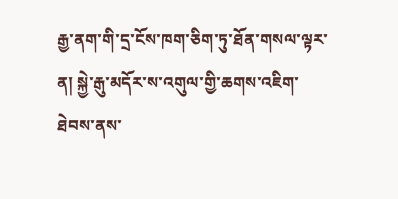རྒྱ་ནག་གི་དྲ་ངོས་ཁག་ཅིག་ཏུ་ཐོན་གསལ་ལྟར་ན། སྐྱེ་རྒུ་མདོར་ས་འགུལ་གྱི་ཆགས་འཇིག་ཐེབས་ནས་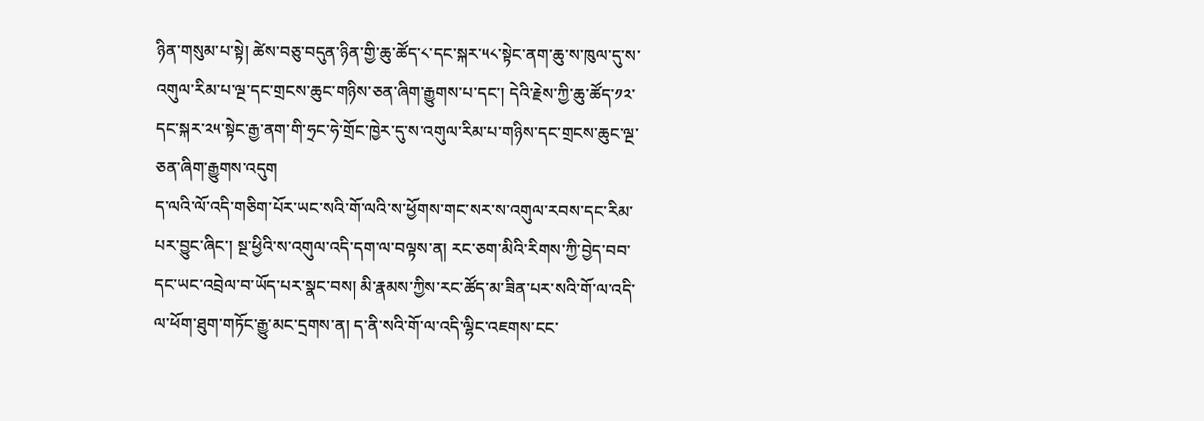ཉིན་གསུམ་པ་སྟེ། ཚེས་བཅུ་བདུན་ཉིན་གྱི་ཆུ་ཚོད་༨་དང་སྐར་༥༨་སྟེང་ནག་ཆུ་ས་ཁུལ་དུ་ས་འགུལ་རིམ་པ་ལྔ་དང་གྲངས་ཆུང་གཉིས་ཅན་ཞིག་རྒྱུགས་པ་དང་། དེའི་རྗེས་ཀྱི་ཆུ་ཚོད་༡༢་དང་སྐར་༢༥་སྟེང་རྒྱ་ནག་གི་ཧྲང་ཧེ་གྲོང་ཁྱེར་དུ་ས་འགུལ་རིམ་པ་གཉིས་དང་གྲངས་ཆུང་ལྔ་ཅན་ཞིག་རྒྱུགས་འདུག
ད་ལའི་ལོ་འདི་གཅིག་པོར་ཡང་སའི་གོ་ལའི་ས་ཕྱོགས་གང་སར་ས་འགུལ་རབས་དང་རིམ་པར་བྱུང་ཞིང་། སྔ་ཕྱིའི་ས་འགུལ་འདི་དག་ལ་བལྟས་ན། རང་ཅག་མིའི་རིགས་ཀྱི་བྱེད་བབ་དང་ཡང་འབྲེལ་བ་ཡོད་པར་སྣང་བས། མི་རྣམས་ཀྱིས་རང་ཚོད་མ་ཟིན་པར་སའི་གོ་ལ་འདི་ལ་ཕོག་ཐུག་གཏོང་རྒྱུ་མང་དྲགས་ན། ད་ནི་སའི་གོ་ལ་འདི་ལྷིང་འཇགས་ངང་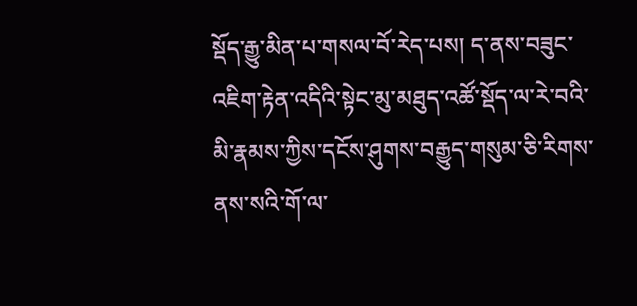སྡོད་རྒྱུ་མིན་པ་གསལ་བོ་རེད་པས། ད་ནས་བཟུང་འཇིག་རྟེན་འདིའི་སྟེང་མུ་མཐུད་འཚོ་སྡོད་ལ་རེ་བའི་མི་རྣམས་ཀྱིས་དངོས་ཤུགས་བརྒྱུད་གསུམ་ཅི་རིགས་ནས་སའི་གོ་ལ་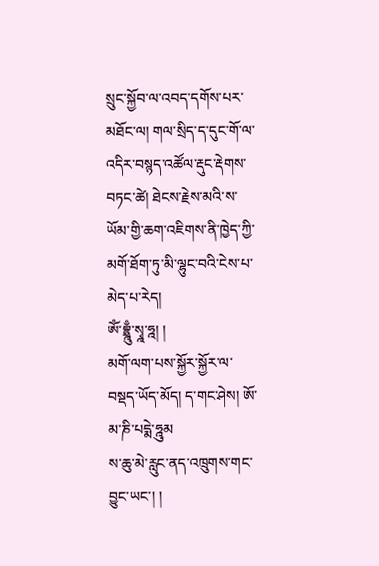སྲུང་སྐྱོབ་ལ་འབད་དགོས་པར་མཐོང་ལ། གལ་སྲིད་ད་དུང་གོ་ལ་འདིར་བསྙད་འཚོལ་རྡུང་རྡེགས་བཏང་ཚེ། ཐེངས་རྗེས་མའི་ས་ཡོམ་གྱི་ཆག་འཇིགས་ནི་ཁྱེད་ཀྱི་མགོ་ཐོག་ཏུ་མི་ལྷུང་བའི་ངེས་པ་མེད་པ་རེད།
ཨོཾ་བྷྲྰུྃ་སྭྰ་ཧྰ། །
མགོ་ལག་པས་སྐྱོར་སྐྱོར་ལ་བསྡད་ཡོད་མོད། ད་གང་ཤེས། ཨོ་མ་ཎི་པདྨེ་ཧྰུམ
ས་ཆུ་མེ་རླུང་ནད་འཁྲུགས་གང་བྱུང་ཡང་། །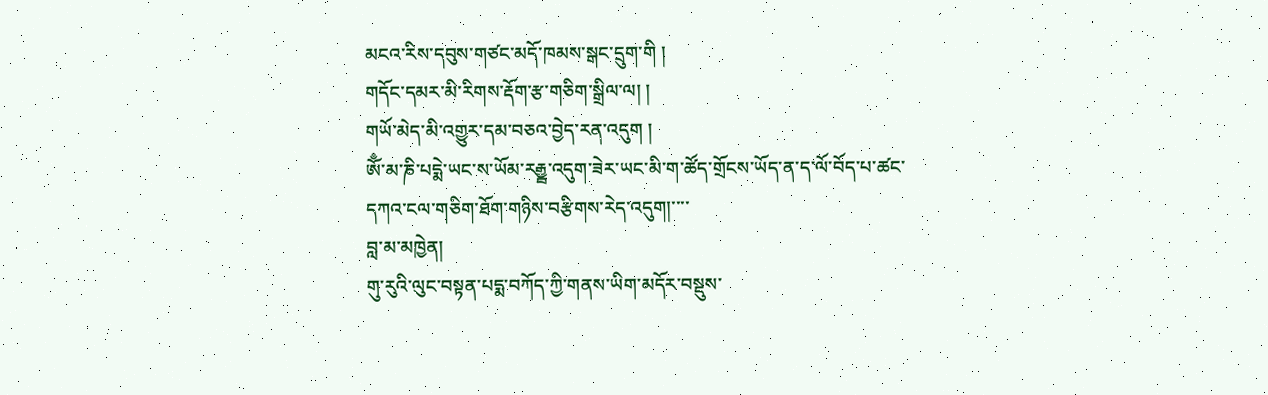མངའ་རིས་དབུས་གཙང་མདོ་ཁམས་སྒང་དྲུག་གི །
གདོང་དམར་མི་རིགས་རྡོག་རྩ་གཅིག་སྒྲིལ་ལ། །
གཡོ་མེད་མི་འགྱུར་དམ་བཅའ་བྱེད་རན་འདུག །
ཨོྃ་མ་ཎི་པདྨེ་ཡང་ས་ཡོམ་རརྒྱྦ་འདུག་ཟེར་ཡང་མི་ག་ཚོད་གྲོངས་ཡོད་ན་ད་ལོ་བོད་པ་ཚང་དཀའ་ངལ་གཅིག་ཐོག་གཉིས་བརྩིགས་རེད་འདུག།་་་་
བླ་མ་མཁྱེན།
གུ་རུའི་ལུང་བསྟན་པདྨ་བཀོད་ཀྱི་གནས་ཡིག་མདོར་བསྡུས་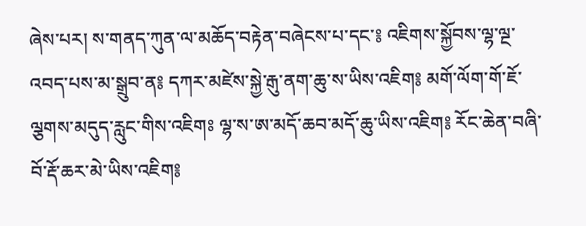ཞེས་པར། ས་གནད་ཀུན་ལ་མཆོད་བརྟེན་བཞེངས་པ་དང་༔ འཇིགས་སྐྱོབས་ལྷ་ལྔ་འབད་པས་མ་སྒྲུབ་ན༔ དཀར་མཛེས་སྐྱེ་རྒུ་ནག་ཆུ་ས་ཡིས་འཇིག༔ མགོ་ལོག་གོ་ཇོ་ལྕགས་མདུད་རླུང་གིས་འཇིགཿ ལྷ་ས་ཨ་མདོ་ཆབ་མདོ་ཆུ་ཡིས་འཇིག༔ རོང་ཆེན་བཞི་བོ་རྡོ་ཆར་མེ་ཡིས་འཇིག༔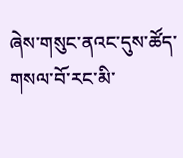ཞེས་གསུང་ནའང་དུས་ཚོད་གསལ་བོ་རང་མི་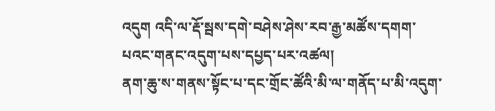འདུག འདི་ལ་རྡོ་སྦས་དགེ་བཤེས་ཤེས་རབ་རྒྱ་མཚོས་དགག་པའང་གནང་འདུག་པས་དཔྱད་པར་འཚལ།
ནག་ཆུ་ས་གནས་སྟོང་པ་དང་གྲོང་ཚོའི་མི་ལ་གནོད་པ་མི་འདུག་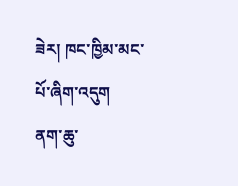ཟེར། ཁང་ཁྱིམ་མང་པོ་ཞིག་འདུག
ནག་ཆུ་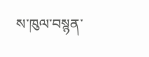ས་ཁུལ་བསྙན་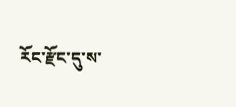རོང་རྫོང་དུ་ས་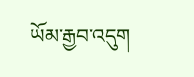ཡོམ་རྒྱབ་འདུག